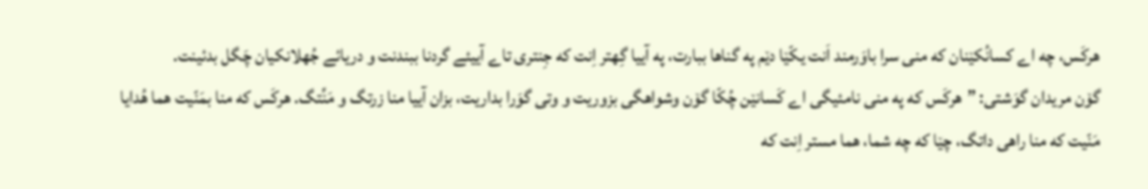هرکَس، چه اے کسانُکێنان که منی سرا باوَرمند اَنت یکّێا دێم په گناها ببارت، په آییا گِهتر اِنت که جِنتری تاے آییئے گردنا ببندنت و دریائے جُهلانکیان چَگل بدئینت.
گۆن مریدان گوَشتی: ”هرکَس که په منی نامئیگی اے کَسانێن چُکّا گۆن وشواهگی بزوریت و وتی گوَرا بداریت، بزان آییا منا زرتگ و مَنِّتگ. هرکَس که منا بمَنّیت هما هُدایا مَنّیت که منا راهی داتگ، چێا که چه شما، هما مستر اِنت که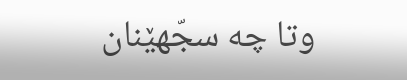وتا چه سجّهێنان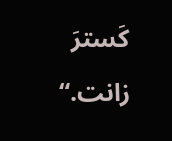کَسترَ زانت.“